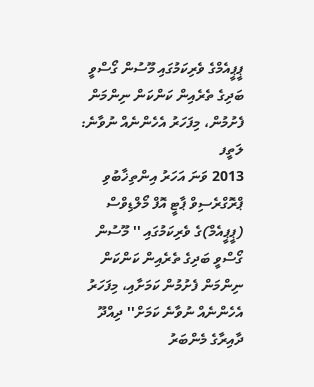ޕީޕީއެމްގެ ވެރިކަމުގައި މޫސުން ގޯސްވީ ބަދިގެ ތެރެއިން ކަންކަން ނިންމަން ފެށުމުން، މިފަހަރު އެހެންނެއް ނުވާނެ: ލަތީފ
2013 ވަނަ އަހަރު އިންތިޚާބުވި ޕްރޮގްރެސިވް ޕާޓީ އޮފް މޯލްޑިވްސް (ޕީޕީއެމް)ގެ ވެރިކަމުގައި '' މޫސުން ގޯސްވީ ބަދިގެ ތެރެއިން ކަންކަން ނިންމަން ފެށުމުން ކަމަށާއި، މިފަހަރު އެހެންނެއް ނުވާނެ ކަމަށް'' ދިއްދޫ ދާއިރާގެ މެންބަރު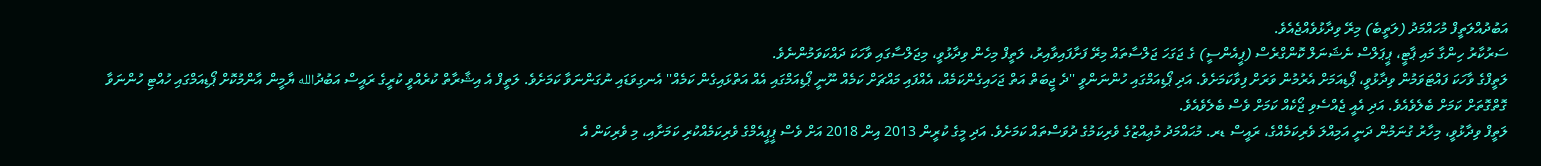އަބުދުއްލަތީފް މުހައްމަދު (ލަތީބެ) މިރޭ ވިދާޅުވެއްޖެއެވެ.
ސަރުކާރު ހިންގާ މައި ޕާޓީ، ޕީޕަލްސް ނެޝަނަލް ކޮންގްރެސް (ޕީއެންސީ) ގެ ޖަގަހަ ޖަލްސާތައް މިރޭ ފަށާފައިވާއިރު، ލަތީފް މިހެން ވިދާޅުވީ، މިޖަލްސާގައި ވާހަކަ ދައްކަވަމުންނެވެ.
ލަތީފްގެ ވާހަކަ ފައްޓަވަމުން ވިދާޅުވީ، ޕޯޑިއަމަށް އެރުމުން ވަރަށް ފިވާކަމަށެވެ. އަދި ޕޯޑިއަމްގައި ހުންނަންވީ ''ދެ ޖީބަތް އަތް ޖަހައިގެންކަމެއް، އެއްފައި މައްޗަށް ކަމެއް ނޫނީ ޕޯޑިއަމްގައި އެއް އަތްޅައިގެން ކަމެއް'' އެނގިވަޑައި ނުގަންނަވާ ކަމަށެވެ. ލަތީފް އެ އިޝާރާތް ކުރެއްވީ ކުރީގެ ރައީސް އަބުދުالله ޔާމީން އާންމުކޮށް ޕޯޑިއަމްގައި ހުއްޓި ހުންނަވާ ގޮތްގޮތަށް ކަމަށް ބެލެވެއެވެ. އަދި އެއީ ޖެއްސެވި ޖޯކެއް ކަމަށް ވެސް ބެލެވެއެވެ.
ލަތީފް ވިދާޅުވީ، މިހާރު ގުނަމުން ދަނީ އަމިއްލަ ވެރިކަމެއްގެ، ރައީސް ޑރ. މުޙައްމަދު މުޢިއްޒުގެ ވެރިކަމުގެ ދުވަސްތައް ކަމަށެވެ. އަދި މީގެ ކުރީން 2013 އިން 2018 އަށް ވެސް ޕީޕީއެމްގެ ވެރިކަމެއްކުރި ކަމަށާއި، މި ވެރިކަން އެ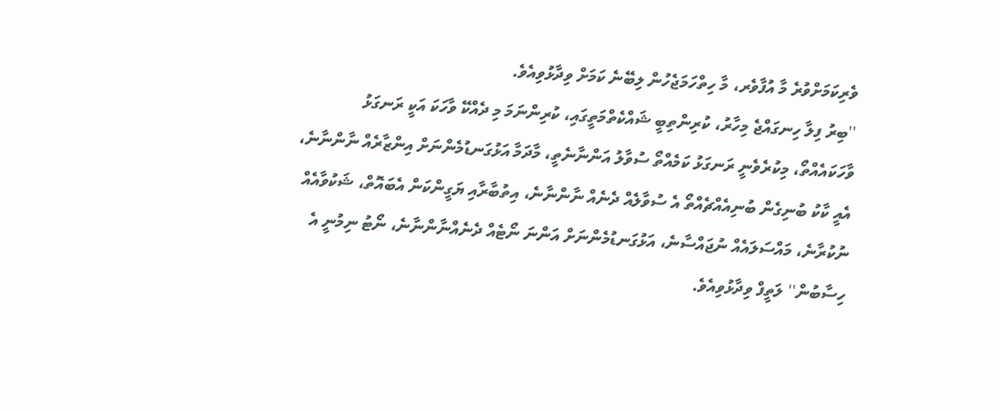ވެރިކަމަށްވުރެ މާ އުފާވެރ، މާ ހިތްހަމަޖެހުން ލިބޭނެ ކަމަށް ވިދާޅުވިއެވެ.
''ބިރު ފިލާ ހިނގައްޖެ މިހާރު، ކުރިންތިބީ ޝައްކެތްމަތީގައި، ކުރިންނަމަ މި ދެއްކޭ ވާހަކަ އަކީ ރަނގަޅު ވާހަކައެއްތޯ، މިކުރެވެނީ ރަނގަޅު ކަމެއްތޯ ސުވާލު އަންނާނެތީ، މާދަމާ އަޅުގަނޑުމެންނަށް އިންޒާރެއް ނާންނާނެ، އެއީ ކާކު ބުނިގެން ބުނިއެއްޗެއްތޯ އެ ސުވާލެއް ދެނެއް ނާންނާނެ، އިތުބާރާއި ޔަގީންކަން އެބައޮތް، ޝަކުވާއެއް ނުކުރާނެ، މައްސަލައެއް ނުޖައްސާނެ، އަޅުގަނޑުމެންނަށް އަންނަ ނޯޓެއް ދެނެއްނާންނާނެ، ނޯޓު ނިމުނީ އެ ހިސާބުން'' ލަތީފް ވިދާޅުވިއެވެ.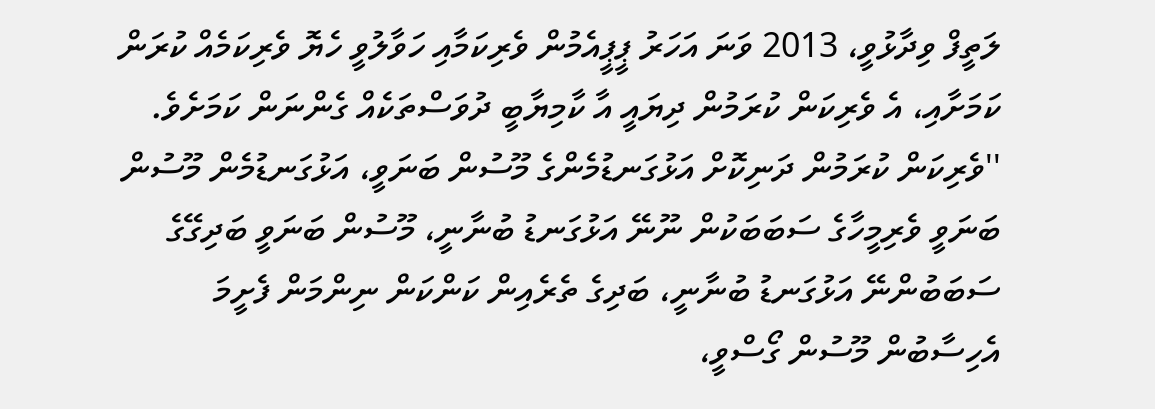ލަތީފް ވިދާޅުވީ، 2013 ވަނަ އަހަރު ޕީޕީއެމުން ވެރިކަމާއި ހަވާލުވީ ހެޔޮ ވެރިކަމެއް ކުރަން ކަމަށާއި، އެ ވެރިކަން ކުރަމުން ދިޔައީ އާ ކާމިޔާބީ ދުވަސްތަކެއް ގެންނަން ކަމަށެވެ.
''ވެރިކަން ކުރަމުން ދަނިކޮށް އަޅުގަނޑުމެންގެ މޫސުން ބަނަވީ، އަޅުގަނޑުމެން މޫސުން ބަނަވީ ވެރިމީހާގެ ސަބަބަކުން ނޫނޭ އަޅުގަނޑު ބުނާނީ، މޫސުން ބަނަވީ ބަދިގޭގެ ސަބަބުންނޭ އަޅުގަނޑު ބުނާނީ، ބަދިގެ ތެރެއިން ކަންކަން ނިންމަން ފެށީމަ އެހިސާބުން މޫސުން ގޯސްވީ،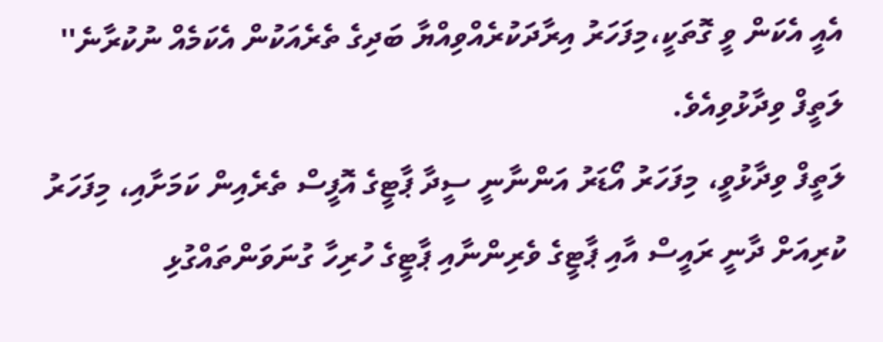އެއީ އެކަން ވީ ގޮތަކީ،މިފަހަރު އިރާދަކުރެއްވިއްޔާ ބަދިގެ ތެރެއަކުން އެކަމެއް ނުކުރާނެ'' ލަތީފް ވިދާޅުވިއެވެ.
ލަތީފް ވިދާޅުވީ، މިފަހަރު އޯޑަރު އަންނާނީ ސީދާ ޕާޓީގެ އޮފީސް ތެރެއިން ކަމަށާއި، މިފަހަރު ކުރިއަށް ދާނީ ރައީސް އާއި ޕާޓީގެ ވެރިންނާއި ޕާޓީގެ ހުރިހާ ގުނަވަންތައްގުޅި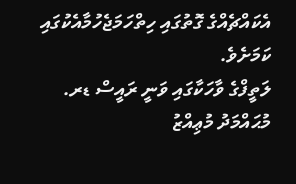އެކައްޗެއްގެ ގޮތުގައި ހިތްހަމަޖެހުމާއެކުގައި ކަމަށެވެ.
ލަތީފްގެ ވާހަކާގައި ވަނީ ރައީސް ޑރ. މުޙައްމަދު މުޢިއްޒު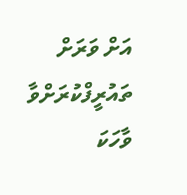އަށް ވަރަށް ތައުރީފްކުރަށްވާ ވާހަކަ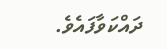ދައްކަވާފައެވެ.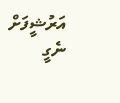އަރުޝީފަށް ނެގީ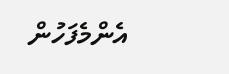އެންމެފަހުން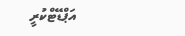އަޕްޑޭޓްކުރީ